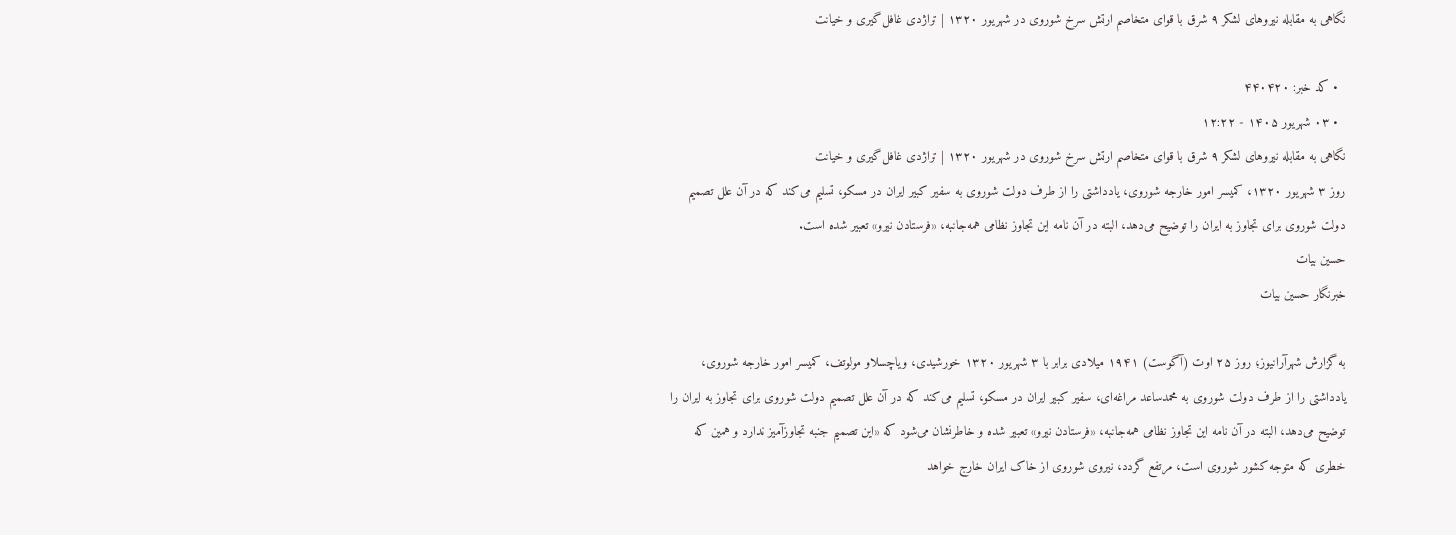نگاهی به مقابله نیرو‌های لشکر ۹ شرق با قوای متخاصم ارتش سرخ شوروی در شهریور ۱۳۲۰ | تراژدی غافل‌گیری و خیانت

  • کد خبر: ۴۴۰۴۲۰
  • ۰۳ شهريور ۱۴۰۵ - ۱۲:۲۲
نگاهی به مقابله نیرو‌های لشکر ۹ شرق با قوای متخاصم ارتش سرخ شوروی در شهریور ۱۳۲۰ | تراژدی غافل‌گیری و خیانت
روز ۳ شهریور ۱۳۲۰، کمیسر امور خارجه شوروی، یادداشتی را از طرف دولت شوروی به سفیر کبیر ایران در مسکو، تسلیم می‌کند که در آن علل تصمیم دولت شوروی برای تجاوز به ایران را توضیح می‌دهد، البته در آن نامه این تجاوز نظامی همه‌جانبه، «فرستادن نیرو» تعبیر شده است.
حسین بیات
خبرنگار حسین بیات

به گزارش شهرآرانیوز؛ روز ۲۵ اوت (آگوست) ۱۹۴۱ میلادی برابر با ۳ شهریور ۱۳۲۰ خورشیدی، ویاچسلاو مولوتف، کمیسر امور خارجه شوروی، یادداشتی را از طرف دولت شوروی به محمدساعد مراغه‌ای، سفیر کبیر ایران در مسکو، تسلیم می‌کند که در آن علل تصمیم دولت شوروی برای تجاوز به ایران را توضیح می‌دهد، البته در آن نامه این تجاوز نظامی همه‌جانبه، «فرستادن نیرو» تعبیر شده و خاطرنشان می‌شود که «این تصمیم جنبه تجاوزآمیز ندارد و همین که خطری که متوجه کشور شوروی است، مرتفع گردد، نیروی شوروی از خاک ایران خارج خواهد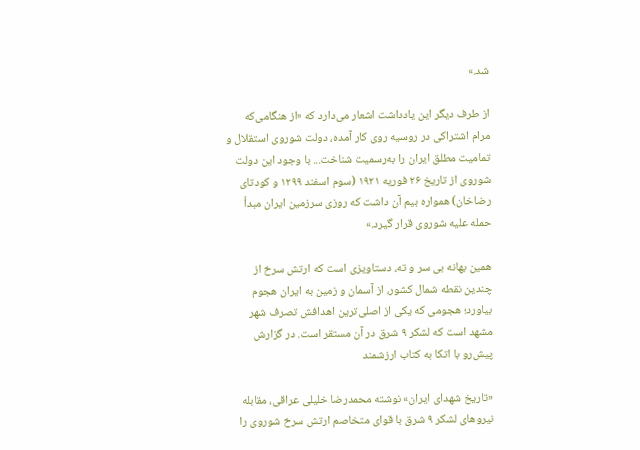شد.»

از طرف دیگر این یادداشت اشعار می‌دارد که «از هنگامی‌که مرام اشتراکی در روسیه روی کار آمده، دولت شوروی استقلال و تمامیت مطلق ایران را به‌رسمیت شناخت... با وجود این دولت شوروی از تاریخ ۲۶ فوریه ۱۹۲۱ (سوم اسفند ۱۲۹۹ و کودتای رضاخان) همواره بیم آن داشت که روزی سرزمین ایران مبدأ حمله علیه شوروی قرار گیرد.»

همین بهانه بی سر و ته، دستاویزی است که ارتش سرخ از چندین نقطه شمال کشور، از آسمان و زمین به ایران هجوم بیاورد؛ هجومی که یکی از اصلی‌ترین اهدافش تصرف شهر مشهد است که لشکر ۹ شرق در آن مستقر است. در گزارش پیش‌رو با اتکا به کتاب ارزشمند

«تاریخ شهدای ایران» نوشته محمدرضا خلیلی عراقی، مقابله نیرو‌های لشکر ۹ شرق با قوای متخاصم ارتش سرخ شوروی را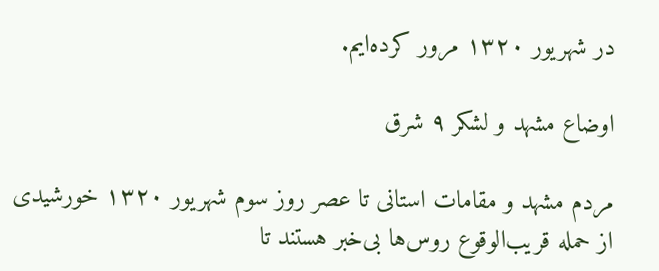در شهریور ۱۳۲۰ مرور کرده‌ایم.

اوضاع مشهد و لشکر ۹ شرق

مردم مشهد و مقامات استانی تا عصر روز سوم شهریور ۱۳۲۰ خورشیدی از حمله قریب‌الوقوع روس‌ها بی‌خبر هستند تا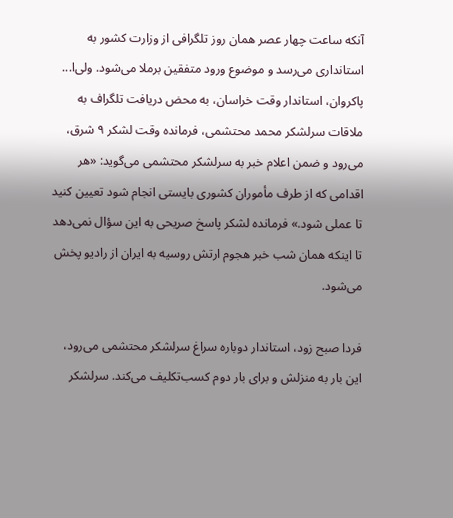آنکه ساعت چهار عصر همان روز تلگرافی از وزارت کشور به استانداری می‌رسد و موضوع ورود متفقین برملا می‌شود. ولی‌ا... پاکروان، استاندار وقت خراسان، به محض دریافت تلگراف به ملاقات سرلشکر محمد محتشمی، فرمانده وقت لشکر ۹ شرق، می‌رود و ضمن اعلام خبر به سرلشکر محتشمی می‌گوید: «هر اقدامی که از طرف مأموران کشوری بایستی انجام شود تعیین کنید تا عملی شود.» فرمانده لشکر پاسخ صریحی به این سؤال نمی‌دهد تا اینکه همان شب خبر هجوم ارتش روسیه به ایران از رادیو پخش می‌شود.

فردا صبح زود، استاندار دوباره سراغ سرلشکر محتشمی می‌رود، این بار به منزلش و برای بار دوم کسب‌تکلیف می‌کند. سرلشکر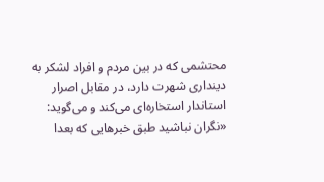محتشمی که در بین مردم و افراد لشکر به دینداری شهرت دارد، در مقابل اصرار استاندار استخاره‌ای می‌کند و می‌گوید: «نگران نباشید طبق خبر‌هایی که بعدا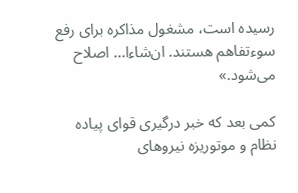رسیده است، مشغول مذاکره برای رفع سوء‌تفاهم هستند. ان‌شاءا... اصلاح می‌شود.»

کمی بعد که خبر درگیری قوای پیاده نظام و موتوریزه نیرو‌های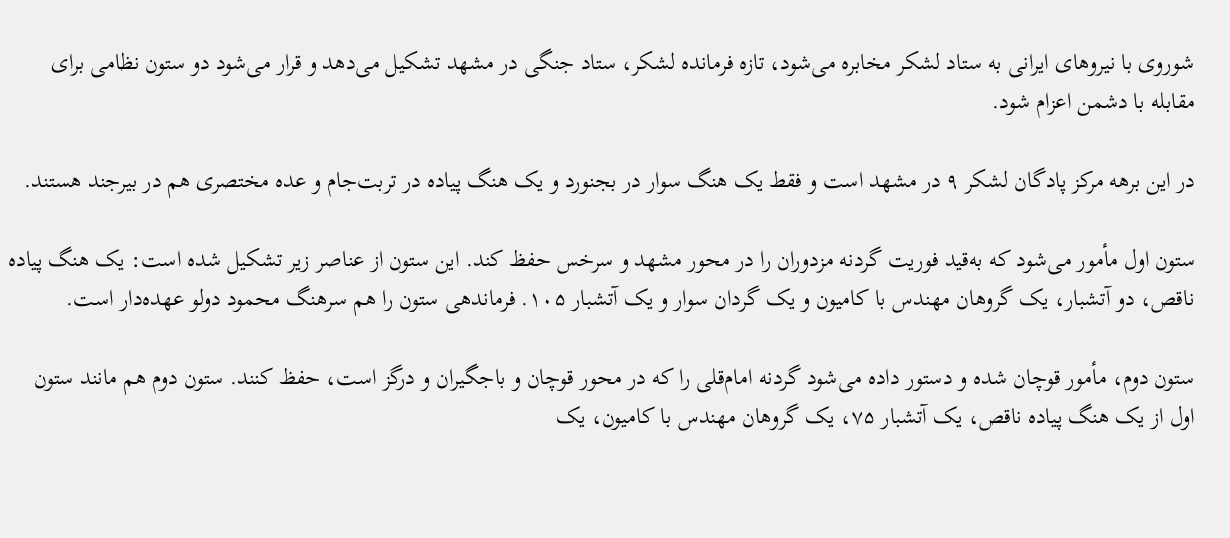شوروی با نیرو‌های ایرانی به ستاد لشکر مخابره می‌شود، تازه فرمانده لشکر، ستاد جنگی در مشهد تشکیل می‌دهد و قرار می‌شود دو ستون نظامی برای مقابله با دشمن اعزام شود.

در این برهه مرکز پادگان لشکر ۹ در مشهد است و فقط یک هنگ سوار در بجنورد و یک هنگ پیاده در تربت‌جام و عده مختصری هم در بیرجند هستند.

ستون اول مأمور می‌شود که به‌قید فوریت گردنه مزدوران را در محور مشهد و سرخس حفظ کند. این ستون از عناصر زیر تشکیل شده است: یک هنگ پیاده ناقص، دو آتشبار، یک گروهان مهندس با کامیون و یک گردان سوار و یک آتشبار ۱۰۵. فرماندهی ستون را هم سرهنگ محمود دولو عهده‌دار است.

ستون دوم، مأمور قوچان شده و دستور داده می‌شود گردنه امام‌قلی را که در محور قوچان و باجگیران و درگز است، حفظ کنند. ستون دوم هم مانند ستون اول از یک هنگ پیاده ناقص، یک آتشبار ۷۵، یک گروهان مهندس با کامیون، یک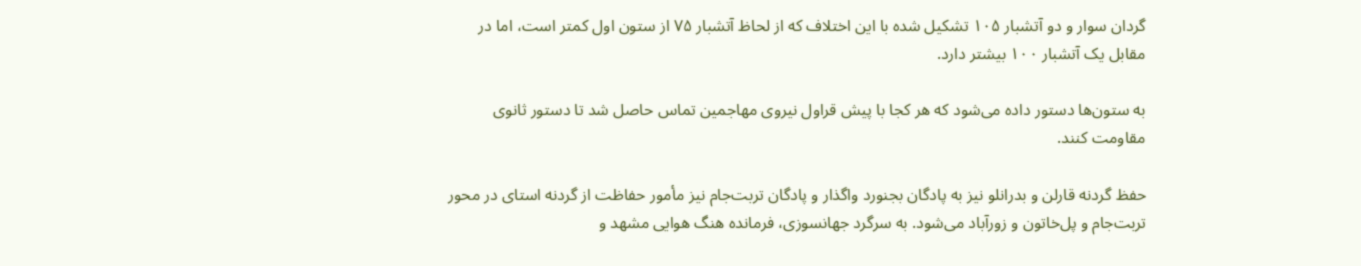گردان سوار و دو آتشبار ۱۰۵ تشکیل شده با این اختلاف که از لحاظ آتشبار ۷۵ از ستون اول کمتر است، اما در مقابل یک آتشبار ۱۰۰ بیشتر دارد.

به ستون‌ها دستور داده می‌شود که هر کجا با پیش قراول نیروی مهاجمین تماس حاصل شد تا دستور ثانوی مقاومت کنند.

حفظ گردنه قارلن و بدرانلو نیز به پادگان بجنورد واگذار و پادگان تربت‌جام نیز مأمور حفاظت از گردنه استای در محور تربت‌جام و پل‌خاتون و زورآباد می‌شود. به سرگرد جهانسوزی، فرمانده هنگ هوایی مشهد و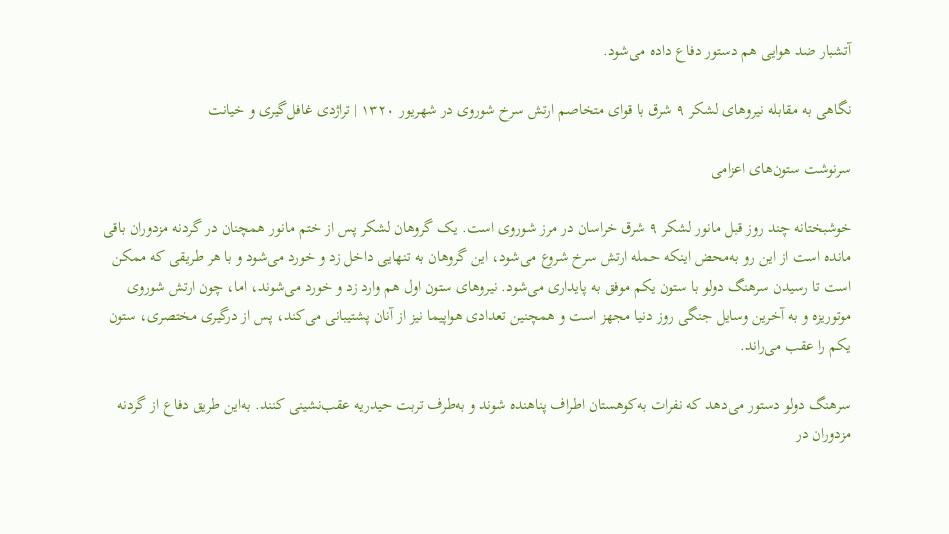آتشبار ضد هوایی هم دستور دفاع داده می‌شود.

نگاهی به مقابله نیرو‌های لشکر ۹ شرق با قوای متخاصم ارتش سرخ شوروی در شهریور ۱۳۲۰ | تراژدی غافل‌گیری و خیانت

سرنوشت ستون‌های اعزامی

خوشبختانه چند روز قبل مانور لشکر ۹ شرق خراسان در مرز شوروی است. یک گروهان لشکر پس از ختم مانور همچنان در گردنه مزدوران باقی مانده است از این رو به‌محض اینکه حمله ارتش سرخ شروع می‌شود، این گروهان به تنهایی داخل زد و خورد می‌شود و با هر طریقی که ممکن است تا رسیدن سرهنگ دولو با ستون یکم موفق به پایداری می‌شود. نیرو‌های ستون اول هم وارد زد و خورد می‌شوند، اما، چون ارتش شوروی موتوریزه و به آخرین وسایل جنگی روز دنیا مجهز است و همچنین تعدادی هواپیما نیز از آنان پشتیبانی می‌کند، پس از درگیری مختصری، ستون یکم را عقب می‌راند.

سرهنگ دولو دستور می‌دهد که نفرات به‌کوهستان اطراف پناهنده شوند و به‌طرف تربت حیدریه عقب‌نشینی کنند. به‌این طریق دفاع از گردنه مزدوران در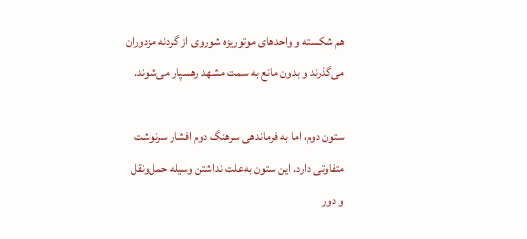هم شکسته و واحد‌های موتوریزه شوروی از گردنه مزدوران می‌گذرند و بدون مانع به سمت مشهد رهسپار می‌شوند.

ستون دوم، اما به فرماندهی سرهنگ دوم افشار سرنوشت متفاوتی دارد. این ستون به‌علت نداشتن وسیله حمل‌ونقل و دور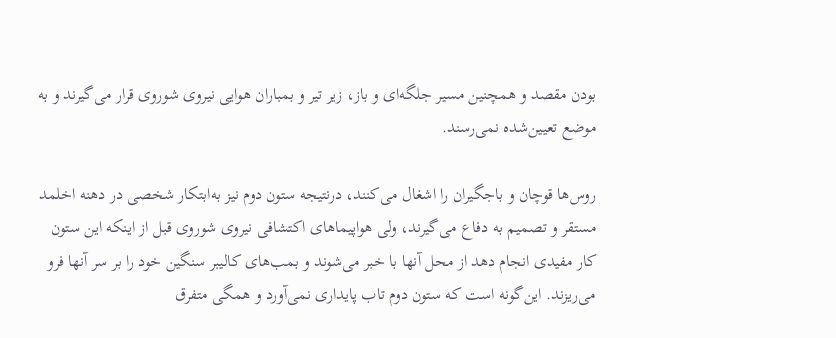بودن مقصد و همچنین مسیر جلگه‌ای و باز، زیر تیر و بمباران هوایی نیروی شوروی قرار می‌گیرند و به موضع تعیین‌شده نمی‌رسند.

روس‌ها قوچان و باجگیران را اشغال می‌کنند، درنتیجه ستون دوم نیز به‌ابتکار شخصی در دهنه اخلمد مستقر و تصمیم به دفاع می‌گیرند، ولی هواپیما‌های اکتشافی نیروی شوروی قبل از اینکه این ستون کار مفیدی انجام دهد از محل آنها با خبر می‌شوند و بمب‌های کالیبر سنگین خود را بر سر آنها فرو می‌ریزند. این‌گونه است که ستون دوم تاب پایداری نمی‌آورد و همگی متفرق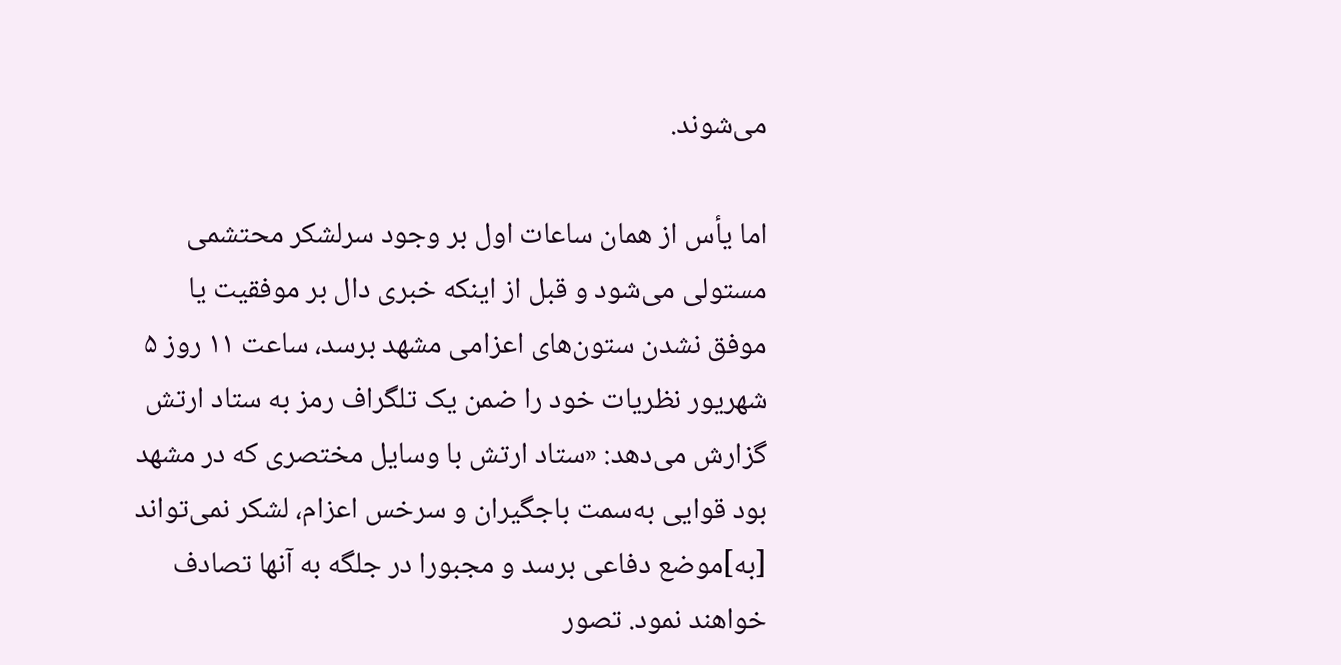می‌شوند.

اما یأس از همان ساعات اول بر وجود سرلشکر محتشمی مستولی می‌شود و قبل از اینکه خبری دال بر موفقیت یا موفق نشدن ستون‌های اعزامی مشهد برسد، ساعت ۱۱ روز ۵ شهریور نظریات خود را ضمن یک تلگراف رمز به ستاد ارتش گزارش می‌دهد: «ستاد ارتش با وسایل مختصری که در مشهد بود قوایی به‌سمت باجگیران و سرخس اعزام، لشکر نمی‌تواند [به]موضع دفاعی برسد و مجبورا در جلگه به آنها تصادف خواهند نمود. تصور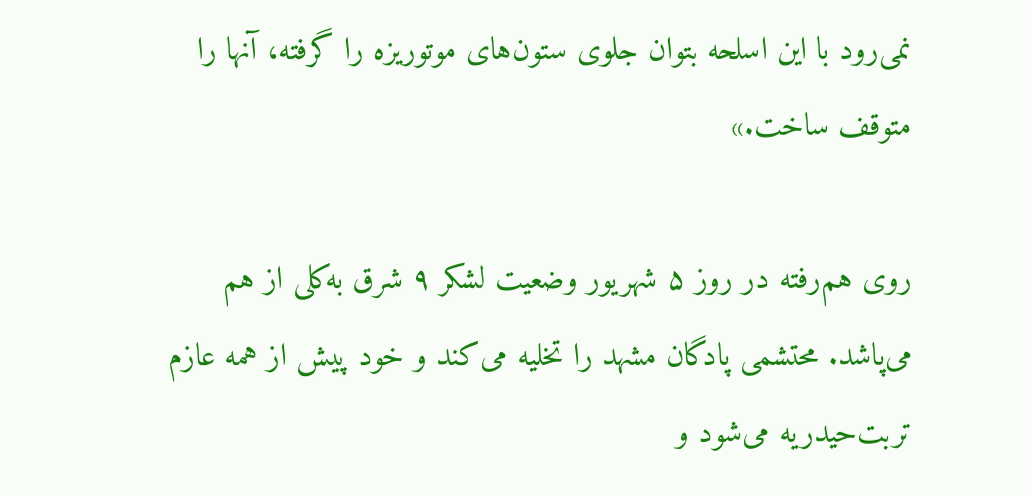نمی‌رود با این اسلحه بتوان جلوی ستون‌های موتوریزه را گرفته، آنها را متوقف ساخت.»

روی هم‌رفته در روز ۵ شهریور وضعیت لشکر ۹ شرق به‌کلی از هم می‌پاشد. محتشمی پادگان مشهد را تخلیه می‌کند و خود پیش از همه عازم تربت‌حیدریه می‌شود و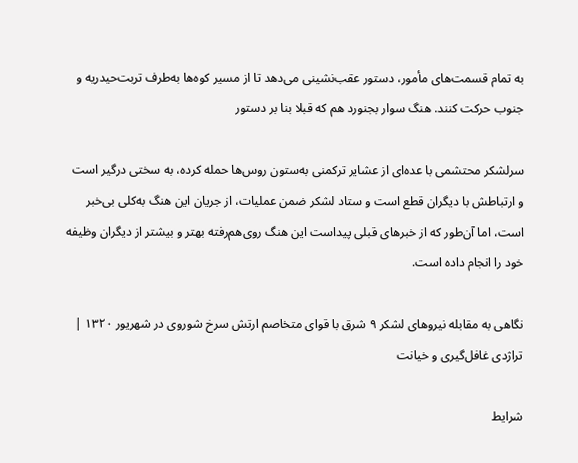به تمام قسمت‌های مأمور، دستور عقب‌نشینی می‌دهد تا از مسیر کوه‌ها به‌طرف تربت‌حیدریه و جنوب حرکت کنند. هنگ سوار بجنورد هم که قبلا بنا بر دستور

سرلشکر محتشمی با عده‌ای از عشایر ترکمنی به‌ستون روس‌ها حمله کرده، به سختی درگیر است و ارتباطش با دیگران قطع است و ستاد لشکر ضمن عملیات، از جریان این هنگ به‌کلی بی‌خبر است، اما آن‌طور که از خبر‌های قبلی پیداست این هنگ روی‌هم‌رفته بهتر و بیشتر از دیگران وظیفه خود را انجام داده است.

نگاهی به مقابله نیرو‌های لشکر ۹ شرق با قوای متخاصم ارتش سرخ شوروی در شهریور ۱۳۲۰ | تراژدی غافل‌گیری و خیانت

شرایط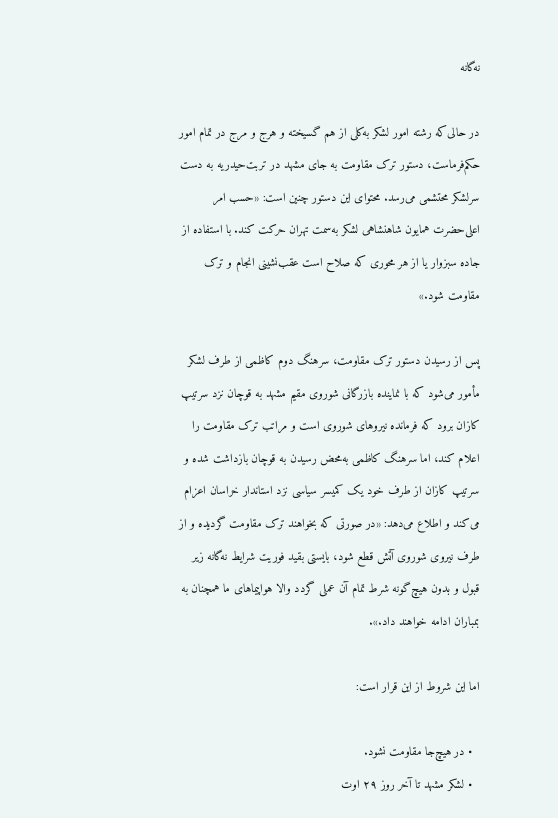نه‌گانه

در حالی‌که رشته امور لشکر به‌کلی از هم گسیخته و هرج و مرج در تمام امور حکم‌فرماست، دستور ترک مقاومت به جای مشهد در تربت‌حیدریه به دست سرلشکر محتشمی می‌رسد. محتوای این دستور چنین است: «حسب امر اعلی‌حضرت همایون شاهنشاهی لشکر به‌سمت تهران حرکت کند. با استفاده از جاده سبزوار یا از هر محوری که صلاح است عقب‌نشینی انجام و ترک مقاومت شود.»

پس از رسیدن دستور ترک مقاومت، سرهنگ دوم کاظمی از طرف لشکر مأمور می‌شود که با نماینده بازرگانی شوروی مقیم مشهد به قوچان نزد سرتیپ کازان برود که فرمانده نیرو‌های شوروی است و مراتب ترک مقاومت را اعلام کند، اما سرهنگ کاظمی به‌محض رسیدن به قوچان بازداشت شده و سرتیپ کازان از طرف خود یک کمیسر سیاسی نزد استاندار خراسان اعزام می‌کند و اطلاع می‌دهد: «در صورتی که بخواهند ترک مقاومت گردیده و از طرف نیروی شوروی آتش قطع شود، بایستی بقید فوریت شرایط نه‌گانه زیر قبول و بدون هیچ‌گونه شرط تمام آن عملی گردد والا هواپیما‌های ما همچنان به بمباران ادامه خواهند داد.».

اما این شروط از این قرار است:

  • در هیچ‌جا مقاومت نشود.
  • لشکر مشهد تا آخر روز ۲۹ اوت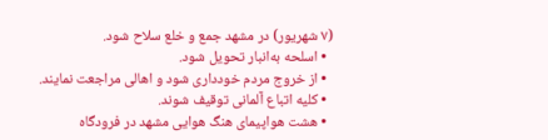(۷ شهریور) در مشهد جمع و خلع سلاح شود.
  • اسلحه به‌انبار تحویل شود.
  • از خروج مردم خودداری شود و اهالی مراجعت نمایند.
  • کلیه اتباع آلمانی توقیف شوند.
  • هشت هواپیمای هنگ هوایی مشهد در فرود‌گاه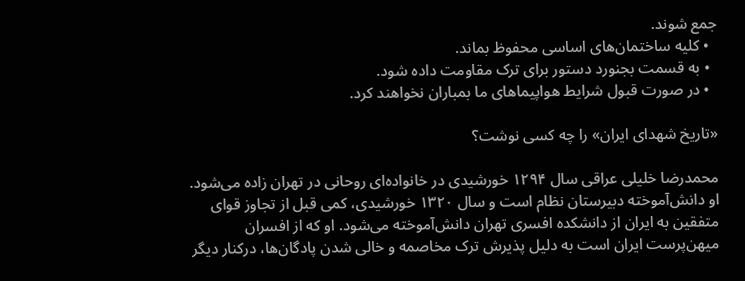جمع شوند.
  • کلیه ساختمان‌های اساسی محفوظ بماند.
  • به قسمت بجنورد دستور برای ترک مقاومت داده شود.
  • در صورت قبول شرایط هواپیما‌های ما بمباران نخواهند کرد.

«تاریخ شهدای ایران» را چه کسی نوشت؟

محمدرضا خلیلی عراقی سال ۱۲۹۴ خورشیدی در خانواده‌ای روحانی در تهران زاده می‌شود. او دانش‌آموخته دبیرستان نظام است و سال ۱۳۲۰ خورشیدی، کمی قبل از تجاوز قوای متفقین به ایران از دانشکده افسری تهران دانش‌آموخته می‌شود. او که از افسران میهن‌پرست ایران است به دلیل پذیرش ترک مخاصمه و خالی شدن پادگان‌ها، درکنار دیگر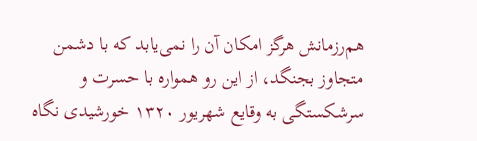هم‌رزمانش هرگز امکان آن را نمی‌یابد که با دشمن متجاوز بجنگد، از این رو همواره با حسرت و سرشکستگی به وقایع شهریور ۱۳۲۰ خورشیدی نگاه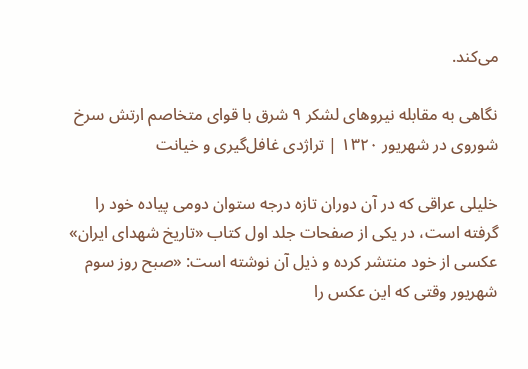می‌کند.

نگاهی به مقابله نیرو‌های لشکر ۹ شرق با قوای متخاصم ارتش سرخ شوروی در شهریور ۱۳۲۰ | تراژدی غافل‌گیری و خیانت

خلیلی عراقی که در آن دوران تازه درجه ستوان دومی پیاده خود را گرفته است، در یکی از صفحات جلد اول کتاب «تاریخ شهدای ایران» عکسی از خود منتشر کرده و ذیل آن نوشته است: «صبح روز سوم شهریور وقتی که این عکس را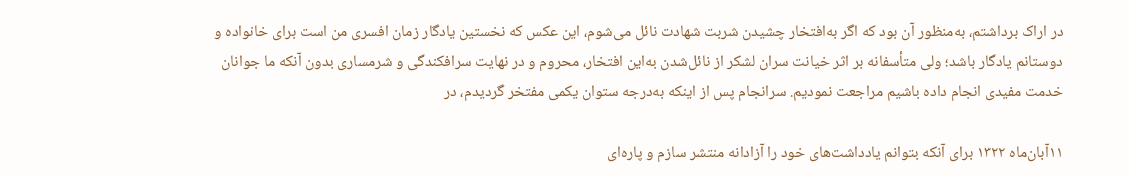در اراک برداشتم، به‌منظور آن بود که اگر به‌افتخار چشیدن شربت شهادت نائل می‌شوم، این عکس که نخستین یادگار زمان افسری من است برای خانواده و دوستانم یادگار باشد؛ ولی متأسفانه بر اثر خیانت سران لشکر از نائل‌شدن به‌این افتخار، محروم و در نهایت سرافکندگی و شرمساری بدون آنکه ما جوانان خدمت مفیدی انجام داده باشیم مراجعت نمودیم. سرانجام پس از اینکه به‌درجه ستوان یکمی مفتخر گردیدم، در

۱۱آبان‌ماه ۱۳۲۲ برای آنکه بتوانم یادداشت‌های خود را آزادانه منتشر سازم و پاره‌ای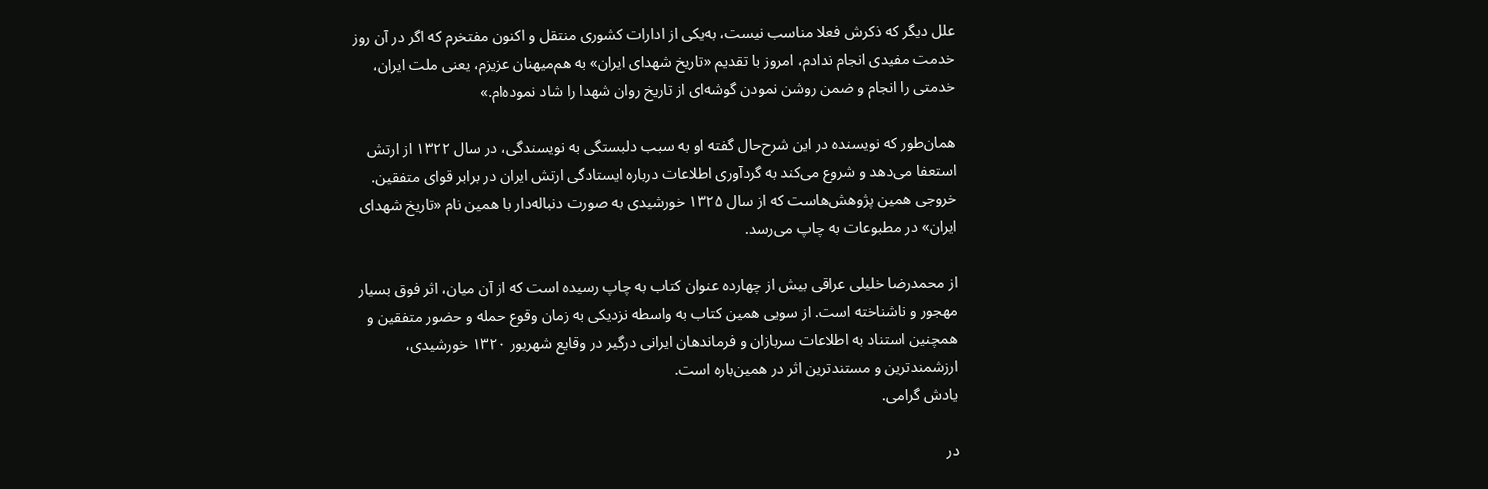علل دیگر که ذکرش فعلا مناسب نیست، به‌یکی از ادارات کشوری منتقل و اکنون مفتخرم که اگر در آن روز خدمت مفیدی انجام ندادم، امروز با تقدیم «تاریخ شهدای ایران» به هم‌میهنان عزیزم، یعنی ملت ایران، خدمتی را انجام و ضمن روشن نمودن گوشه‌ای از تاریخ روان شهدا را شاد نموده‌ام.»

همان‌طور که نویسنده در این شرح‌حال گفته او به سبب دلبستگی به نویسندگی، در سال ۱۳۲۲ از ارتش استعفا می‌دهد و شروع می‌کند به گردآوری اطلاعات درباره ایستادگی ارتش ایران در برابر قوای متفقین. خروجی همین پژوهش‌هاست که از سال ۱۳۲۵ خورشیدی به صورت دنباله‌دار با همین نام «تاریخ شهدای ایران» در مطبوعات به چاپ می‌رسد.

از محمدرضا خلیلی عراقی بیش از چهارده عنوان کتاب به چاپ رسیده است که از آن میان، اثر فوق بسیار مهجور و ناشناخته است. از سویی همین کتاب به واسطه نزدیکی به زمان وقوع حمله و حضور متفقین و همچنین استناد به اطلاعات سربازان و فرماندهان ایرانی درگیر در وقایع شهریور ۱۳۲۰ خورشیدی، ارزشمندترین و مستندترین اثر در همین‌باره است.
یادش گرامی.

در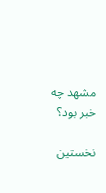مشهد چه خبر بود؟

نخستین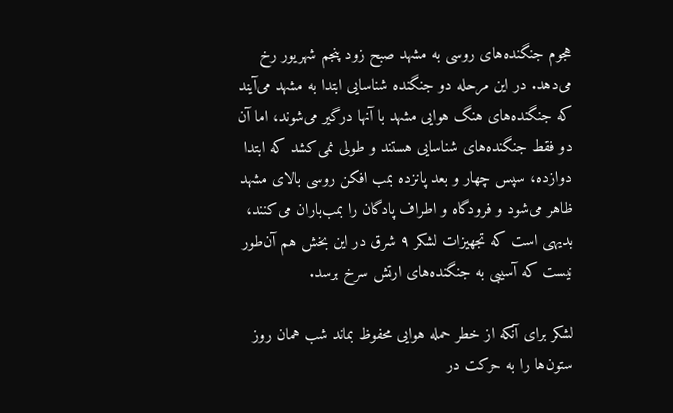هجوم جنگنده‌های روسی به مشهد صبح زود پنجم شهریور رخ می‌دهد. در این مرحله دو جنگنده شناسایی ابتدا به مشهد می‌آیند که جنگنده‌های هنگ هوایی مشهد با آنها درگیر می‌شوند، اما آن دو فقط جنگنده‌های شناسایی هستند و طولی نمی‌کشد که ابتدا دوازده، سپس چهار و بعد پانزده بمب افکن روسی بالای مشهد ظاهر می‌شود و فرودگاه و اطراف پادگان را بمب‌باران می‌کنند، بدیهی است که تجهیزات لشکر ۹ شرق در این بخش هم آن‌طور نیست که آسیبی به جنگنده‌های ارتش سرخ برسد.

لشکر برای آنکه از خطر حمله هوایی محفوظ بماند شب همان روز ستون‌ها را به حرکت در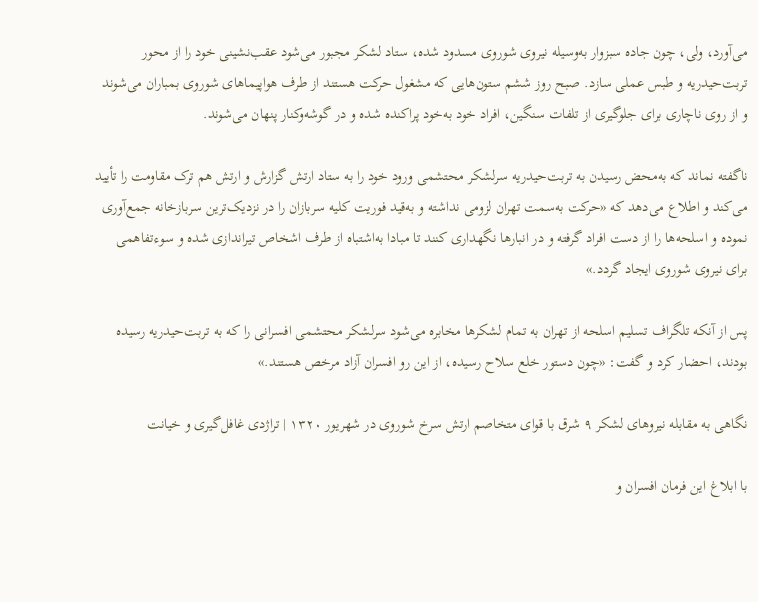می‌آورد، ولی، چون جاده سبزوار به‌وسیله نیروی شوروی مسدود شده، ستاد لشکر مجبور می‌شود عقب‌نشینی خود را از محور تربت‌حیدریه و طبس عملی سازد. صبح روز ششم ستون‌هایی که مشغول حرکت هستند از طرف هواپیما‌های شوروی بمباران می‌شوند و از روی ناچاری برای جلوگیری از تلفات سنگین، افراد خود به‌خود پراکنده شده و در گوشه‌وکنار پنهان می‌شوند.

ناگفته نماند که به‌محض رسیدن به تربت‌حیدریه سرلشکر محتشمی ورود خود را به ستاد ارتش گزارش و ارتش هم ترک مقاومت را تأیید می‌کند و اطلاع می‌دهد که «حرکت به‌سمت تهران لزومی نداشته و به‌قید فوریت کلیه سربازان را در نزدیک‌ترین سربازخانه جمع‌آوری نموده و اسلحه‌ها را از دست افراد گرفته و در انبار‌ها نگهداری کنند تا مبادا به‌اشتباه از طرف اشخاص تیراندازی شده و سوء‌تفاهمی برای نیروی شوروی ایجاد گردد.»

پس از آنکه تلگراف تسلیم اسلحه از تهران به تمام لشکر‌ها مخابره می‌شود سرلشکر محتشمی افسرانی را که به تربت‌حیدریه رسیده بودند، احضار کرد و گفت: «چون دستور خلع سلاح رسیده، از این رو افسران آزاد مرخص هستند.»

نگاهی به مقابله نیرو‌های لشکر ۹ شرق با قوای متخاصم ارتش سرخ شوروی در شهریور ۱۳۲۰ | تراژدی غافل‌گیری و خیانت

با ابلاغ این فرمان افسران و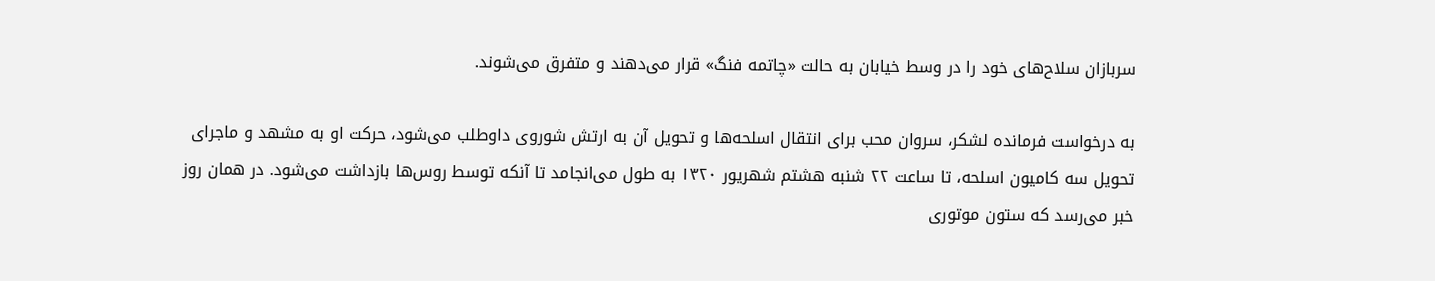سربازان سلاح‌های خود را در وسط خیابان به حالت «چاتمه فنگ» قرار می‌دهند و متفرق می‌شوند.

به درخواست فرمانده لشکر، سروان محب برای انتقال اسلحه‌ها و تحویل آن به ارتش شوروی داوطلب می‌شود، حرکت او به مشهد و ماجرای تحویل سه کامیون اسلحه، تا ساعت ۲۲ شنبه هشتم شهریور ۱۳۲۰ به طول می‌انجامد تا آنکه توسط روس‌ها بازداشت می‌شود. در همان روز خبر می‌رسد که ستون موتوری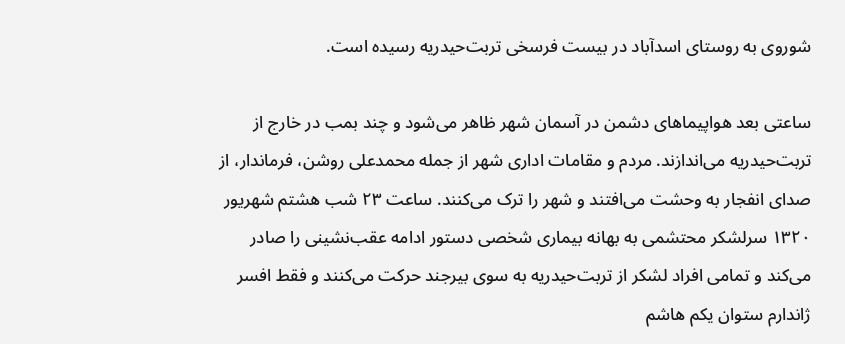شوروی به روستای اسدآباد در بیست فرسخی تربت‌حیدریه رسیده است.

ساعتی بعد هواپیما‌های دشمن در آسمان شهر ظاهر می‌شود و چند بمب در خارج از تربت‌حیدریه می‌اندازند. مردم و مقامات اداری شهر از جمله محمدعلی روشن، فرماندار، از صدای انفجار به وحشت می‌افتند و شهر را ترک می‌کنند. ساعت ۲۳ شب هشتم شهریور ۱۳۲۰ سرلشکر محتشمی به بهانه بیماری شخصی دستور ادامه عقب‌نشینی را صادر می‌کند و تمامی افراد لشکر از تربت‌حیدریه به سوی بیرجند حرکت می‌کنند و فقط افسر ژاندارم ستوان یکم هاشم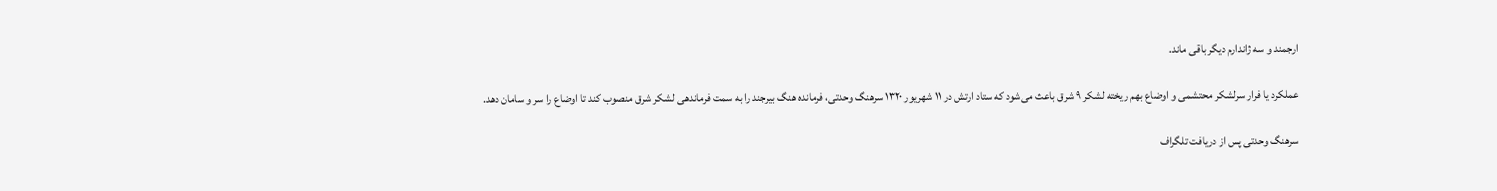ارجمند و سه ژاندارم دیگر باقی ماند.

عملکرد یا فرار سرلشکر محتشمی و اوضاع بهم ریخته لشکر ۹ شرق باعث می‌شود که ستاد ارتش در ۱۱ شهریور ۱۳۲۰ سرهنگ وحدتی، فرمانده هنگ بیرجند را به سمت فرماندهی لشکر شرق منصوب کند تا اوضاع را سر و سامان دهد.

سرهنگ وحدتی پس از دریافت تلگراف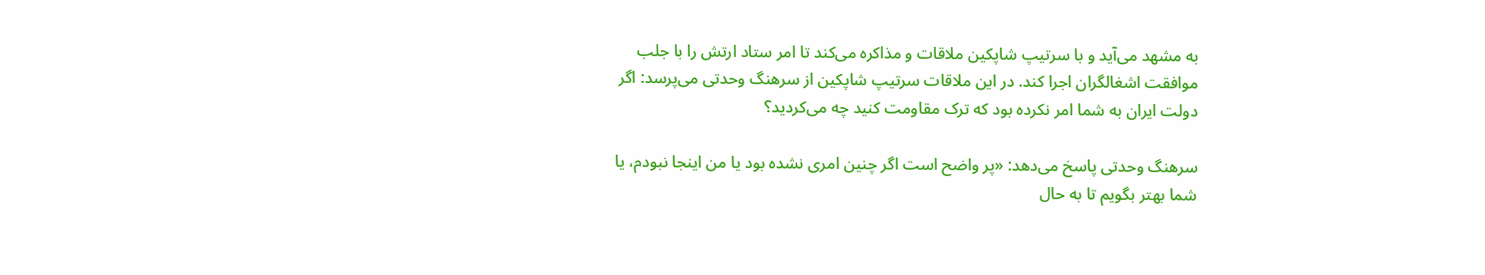به مشهد می‌آید و با سرتیپ شاپکین ملاقات و مذاکره می‌کند تا امر ستاد ارتش را با جلب موافقت اشغالگران اجرا کند. در این ملاقات سرتیپ شاپکین از سرهنگ وحدتی می‌پرسد: اگر دولت ایران به شما امر نکرده بود که ترک مقاومت کنید چه می‌کردید؟

سرهنگ وحدتی پاسخ می‌دهد: «پر واضح است اگر چنین امری نشده بود یا من اینجا نبودم، یا شما بهتر بگویم تا به حال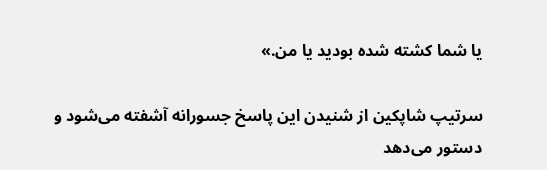یا شما کشته شده بودید یا من.»

سرتیپ شاپکین از شنیدن این پاسخ جسورانه آشفته می‌شود و دستور می‌دهد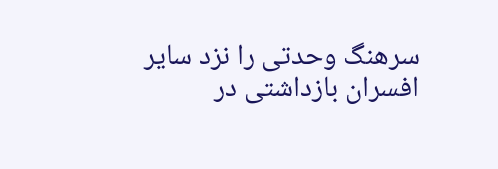سرهنگ وحدتی را نزد سایر افسران بازداشتی در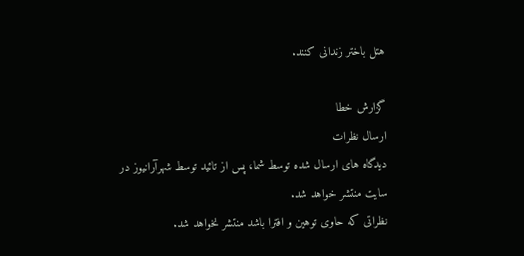هتل باختر زندانی کنند.

گزارش خطا
ارسال نظرات
دیدگاه های ارسال شده توسط شما، پس از تائید توسط شهرآرانیوز در سایت منتشر خواهد شد.
نظراتی که حاوی توهین و افترا باشد منتشر نخواهد شد.